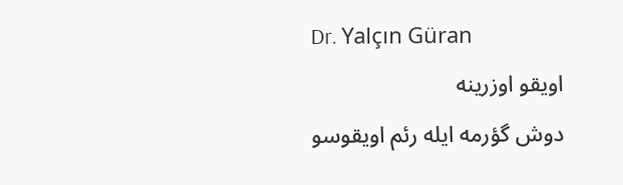Dr. Yalçın Güran
اویقو اوزرینه
دوش گؤرمه ایله رئم اویقوسو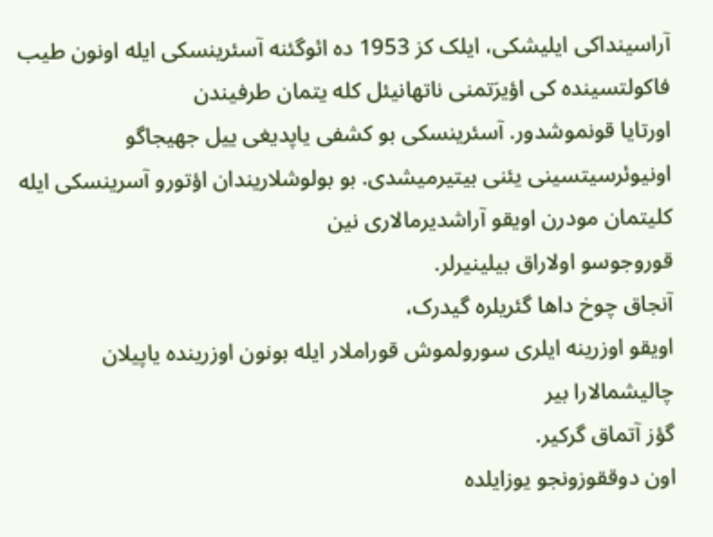آراسینداکی ایلیشکی، ایلک کز 1953 ده ائوگئنه آسئرینسکی ایله اونون طیب فاکولتسینده کی اؤیرَتمنی ناتهانیئل کله یتمان طرفیندن
اورتایا قونموشدور. آسئرینسکی بو کشفی یاپدیغی ییل جهیجاگو اونیوئرسیتسینی یئنی بیتیرمیشدی. بو بولوشلاریندان اؤتورو آسرینسکی ایله کلیتمان مودرن اویقو آراشدیرمالاری نین
قوروجوسو اولاراق بیلینیرلر.
آنجاق چوخ داها گئریلره گیدرک،
اویقو اوزرینه ایلری سورولموش قوراملار ایله بونون اوزرینده یاپیلان چالیشمالارا بیر
گؤز آتماق گرکیر.
اون دوققوزونجو یوزایلده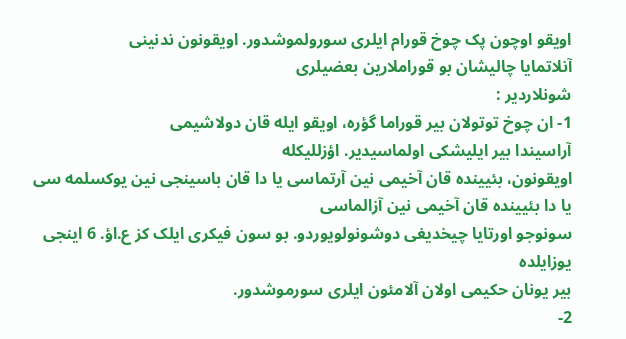اویقو اوچون پک چوخ قورام ایلری سورولموشدور. اویقونون ندنینی
آنلاتمایا چالیشان بو قوراملارین بعضیلری
شونلاردیر :
1- ان چوخ توتولان بیر قوراما گؤره، اویقو ایله قان دولاشیمی
آراسیندا بیر ایلیشکی اولماسیدیر. اؤزللیکله
اویقونون، بئیینده قان آخیمی نین آرتماسی یا دا قان باسینجی نین یوکسلمه سی یا دا بئیینده قان آخیمی نین آزالماسی
سونوجو اورتایا چیخدیغی دوشونولویوردو. بو سون فیکری ایلک کز ع.اؤ. 6 اینجی
یوزایلده
بیر یونان حکیمی اولان آلامئون ایلری سورموشدور.
2-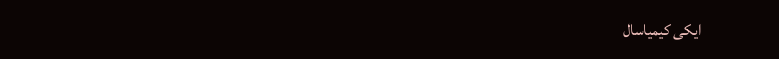ایکی کیمیاسال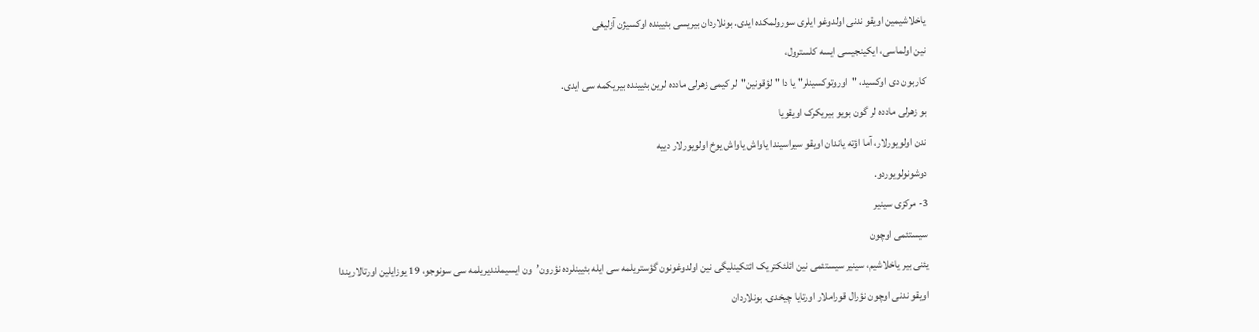یاخلاشیمین اویقو ندنی اولدوغو ایلری سورولمکده ایدی. بونلاردان بیریسی بئیینده اوکسیژن آزلیغی
نین اولماسی، ایکینجیسی ایسه کلسترول،
کاربون دی اوکسید، "اوروتوکسینلر" یا دا "لؤقونین"لر کیمی زهرلی مادده لرین بئیینده بیریکمه سی ایدی.
بو زهرلی مادده لر گون بویو بیریکرک اویقویا
ندن اولویورلار، آما اؤته یاندان اویقو سیراسیندا یاواش یاواش یوخ اولویورلار دییه
دوشونولویوردو.
3- مرکزی سینیر
سیستئمی اوچون
یئنی بیر یاخلاشیم، سینیر سیستئمی نین ائلئکتریک ائتکینلیگی نین اولدوغونون گؤستریلمه سی ایله بئیینلرده نؤرون’ون ایسیملندیریلمه سی سونوجو، 19 یوزایلین اورتالاریندا اویقو ندنی اوچون نؤرال قوراملار اورتایا چیخدی. بونلاردان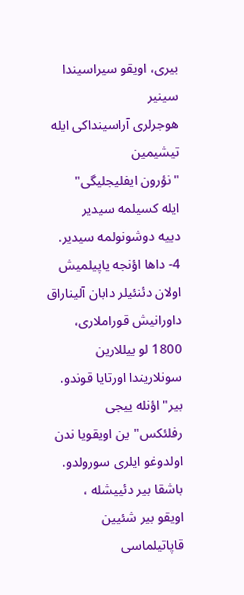بیری، اویقو سیراسیندا سینیر
هوجرلری آراسینداکی ایله تیشیمین
"نؤرون ایفلیجلیگی"
ایله کسیلمه سیدیر
دییه دوشونولمه سیدیر.
4- داها اؤنجه یاپیلمیش
اولان دئنئیلر دابان آلیناراق داورانیش قوراملاری، 1800 لو ییللارین
سونلاریندا اورتایا قوندو. بیر"اؤنله ییجی رفلئکس"ین اویقویا ندن
اولدوغو ایلری سورولدو. باشقا بیر دئییشله ،
اویقو بیر شئیین قاپاتیلماسی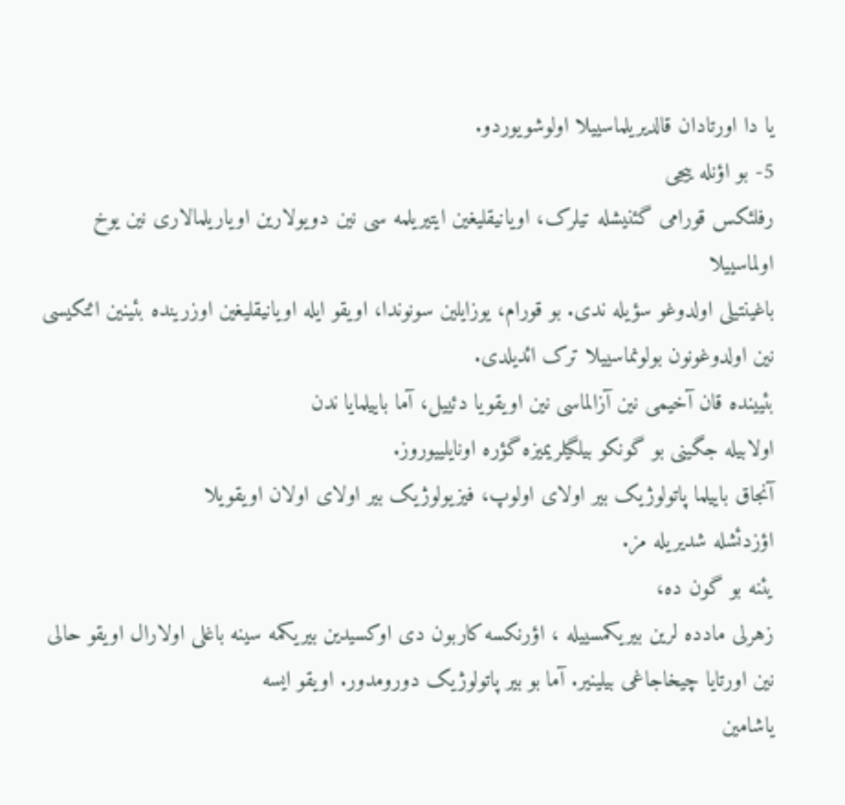یا دا اورتادان قالدیریلماسییلا اولوشویوردو.
5- بو اؤنله ییجی
رفلئکس قورامی گئنیشله تیلرک، اویانیقلیغین ایتیریلمه سی نین دویولارین اویاریلمالاری نین یوخ اولماسییلا
باغینتیلی اولدوغو سؤیله ندی. بو قورام، یوزایلین سونوندا، اویقو ایله اویانیقلیغین اوزرینده بئینین ائتکیسی نین اولدوغونون بولونماسییلا ترک ائدیلدی.
بئیینده قان آخیمی نین آزالماسی نین اویقویا دئییل، آما باییلمایا ندن
اولابیله جگینی بو گونکو بیلگیلریمیزه گؤره اونایلییوروز.
آنجاق باییلما پاتولوژیک بیر اولای اولوپ، فیزیولوژیک بیر اولای اولان اویقویلا
اؤزدئشله شدیریله مز.
یئنه بو گون ده،
زهرلی مادده لرین بیریکمسییله ، اؤرنکسه کاربون دی اوکسیدین بیریکمه سینه باغلی اولارال اویقو حالی نین اورتایا چیخاجاغی بیلینیر. آما بو بیر پاتولوژیک دورومدور. اویقو ایسه
یاشامین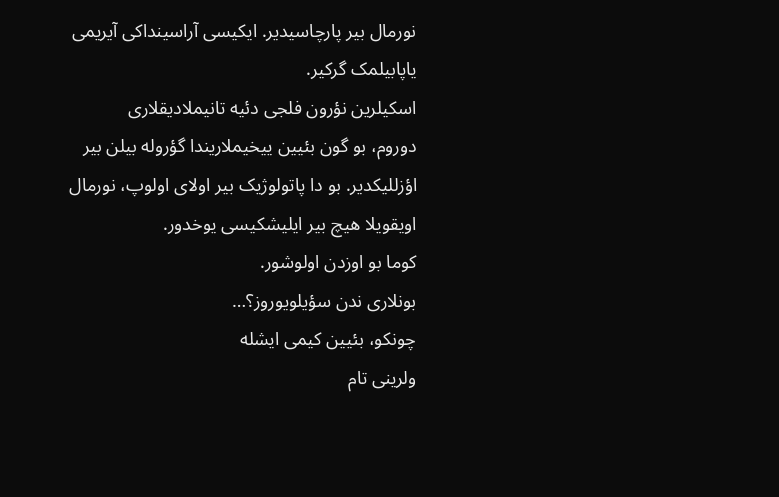نورمال بیر پارچاسیدیر. ایکیسی آراسینداکی آیریمی یاپابیلمک گرکیر.
اسکیلرین نؤرون فلجی دئیه تانیملادیقلاری
دوروم، بو گون بئیین ییخیملاریندا گؤروله بیلن بیر
اؤزللیکدیر. بو دا پاتولوژیک بیر اولای اولوپ، نورمال اویقویلا هیچ بیر ایلیشکیسی یوخدور.
کوما بو اوزدن اولوشور.
بونلاری ندن سؤیلویوروز؟…
چونکو، بئیین کیمی ایشله
ولرینی تام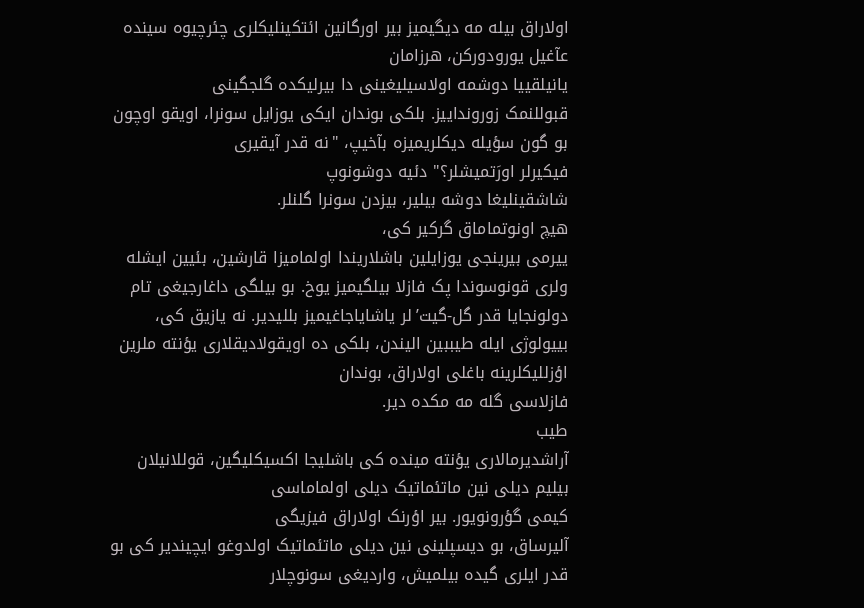اولاراق بیله مه دیگیمیز بیر اورگانین ائتکینلیکلری چئرچیوه سینده عآغیل یورودورکن، هرزامان
یانیلقییا دوشمه اولاسیلیغینی دا بیرلیکده گلجگینی
قبوللنمک زورونداییز. بلکی بوندان ایکی یوزایل سونرا، اویقو اوچون بو گون سؤیله دیکلریمیزه بآخیپ، "نه قدر آیقیری
فیکیرلر اورَتمیشلر؟" دئیه دوشونوپ
شاشقینلیغا دوشه بیلیر، بیزدن سونرا گلنلر.
هیچ اونوتماماق گرکیر کی،
ییرمی بیرینجی یوزایلین باشلاریندا اولمامیزا قارشین، بئیین ایشله ولری قونوسوندا پک فازلا بیلگیمیز یوخ. بو بیلگی داغارجیغی تام دولونجایا قدر گل-گیت’لر یاشایاجاغیمیز بللیدیر. نه یازیق کی، بییولوژی ایله طیببین الیندن، بلکی ده اویقولادیقلاری یؤنته ملرین اؤزللیکلرینه باغلی اولاراق، بوندان
فازلاسی گله مه مکده دیر.
طیب
آراشدیرمالاری یؤنته مینده کی باشلیجا اکسیکلیگین، قوللانیلان بیلیم دیلی نین ماتئماتیک دیلی اولماماسی
کیمی گؤرونویور. بیر اؤرنک اولاراق فیزیگی
آلیرساق، بو دیسپلینی نین دیلی ماتئماتیک اولدوغو ایچیندیر کی بو قدر ایلری گیده بیلمیش، واردیغی سونوچلار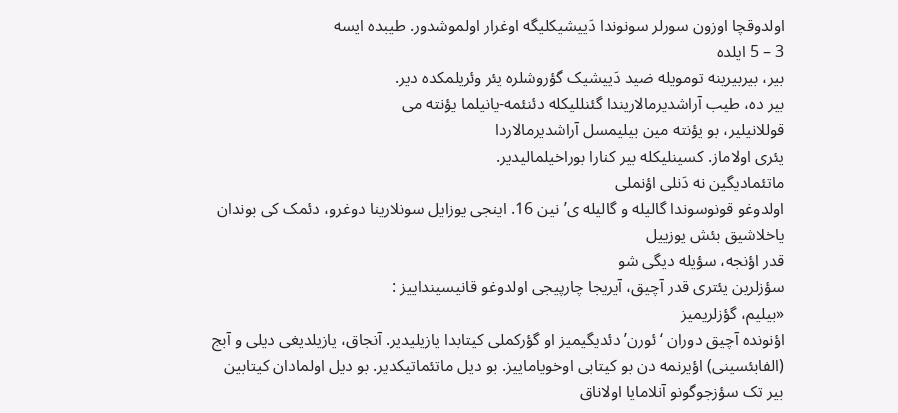اولدوقچا اوزون سورلر سونوندا دَییشیکلیگه اوغرار اولموشدور. طیبده ایسه
3 – 5 ایلده
بیر، بیربیرینه تومویله ضید دَییشیک گؤروشلره یئر وئریلمکده دیر.
بیر ده، طیب آراشدیرمالاریندا گئنللیکله دئنئمه-یانیلما یؤنته می
قوللانیلیر، بو یؤنته مین بیلیمسل آراشدیرمالاردا
یئری اولاماز. کسینلیکله بیر کنارا بوراخیلمالیدیر.
ماتئمادیگین نه دَنلی اؤنملی
اولدوغو قونوسوندا گالیله و گالیله ی’ نین 16. اینجی یوزایل سونلارینا دوغرو، دئمک کی بوندان یاخلاشیق بئش یوزییل
قدر اؤنجه، سؤیله دیگی شو
سؤزلرین یئتری قدر آچیق، آیریجا چارپیجی اولدوغو قانیسینداییز :
«بیلیم، گؤزلریمیز
اؤنونده آچیق دوران ‘ئورن’ دئدیگیمیز او گؤرکملی کیتابدا یازیلیدیر. آنجاق، یازیلدیغی دیلی و آبج (الفابئسینی) اؤیرنمه دن بو کیتابی اوخویاماییز. بو دیل ماتئماتیکدیر. بو دیل اولمادان کیتابین
بیر تک سؤزجوگونو آنلامایا اولاناق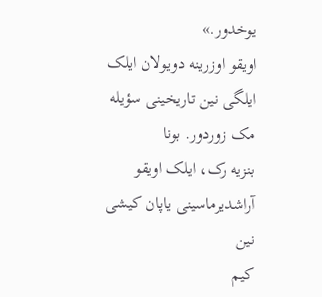یوخدور.»
اویقو اوزرینه دویولان ایلک
ایلگی نین تاریخینی سؤیله مک زوردور. بونا
بنزیه رک، ایلک اویقو آراشدیرماسینی یاپان کیشی نین
کیم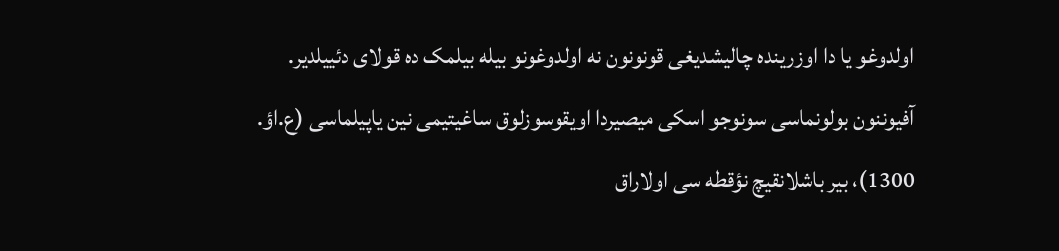اولدوغو یا دا اوزرینده چالیشدیغی قونونون نه اولدوغونو بیله بیلمک ده قولای دئییلدیر.
آفیوننون بولونماسی سونوجو اسکی میصیردا اویقوسوزلوق ساغیتیمی نین یاپیلماسی (ع.اؤ.
1300)، بیر باشلانقیچ نؤقطه سی اولاراق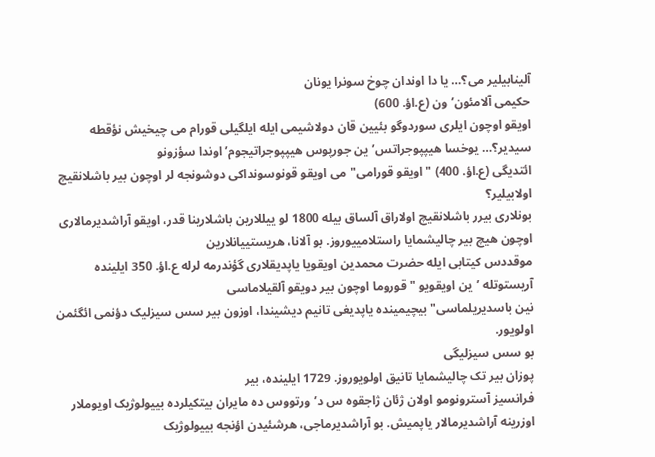آلینابیلیر می؟… یا دا اوندان چوخ سونرا یونان
حکیمی آلامئون’ون (ع.اؤ. 600)
اویقو اوچون ایلری سوردوگو بئیین قان دولاشیمی ایله ایلگیلی قورام می چیخیش نؤقطه سیدیر؟… یوخسا هیپپوجراتس’ین جورپوس هیپپوجراتیجوم’ اوندا سؤزونو
ائتدیگی (ع.اؤ. 400) "اویقو قورامی"می اویقو قونوسونداکی دوشونجه لر اوچون بیر باشلانقیچ اولابیلیر؟
بونلاری بیرر باشلانقیچ اولاراق آلساق بیله 1800 لو ییللارین باشلارینا قدر، اویقو آراشدیرمالاری اوچون هیچ بیر چالیشمایا راستلامییوروز. بو آلانا، هریستییانلارین
موقددس کیتابی ایله حضرت محمدین اویقویا یاپدیقلاری گؤندرمه لرله ع.اؤ. 350 ایلینده آریستوتله ’ین اویقویو "قوروما اوچون بیر دویقو آلقیلاماسی
نین باسدیریلماسی" بیچیمینده یاپدیغی تانیم دیشیندا، اوزون بیر سس سیزلیک دؤنمی ائگئمن اولویور.
بو سس سیزلیگی
پوزان بیر تک چالیشمایا تانیق اولویوروز. 1729 ایلینده، بیر
فرانسیز آسترونومو اولان ژئان ژاجقوه س د’ورتووس ده مایران بیتکیلرده بییولوژیک اویوملار
اوزرینه آراشدیرمالار یاپمیش. بو آراشدیرماجی، هرشئیدن اؤنجه بییولوژیک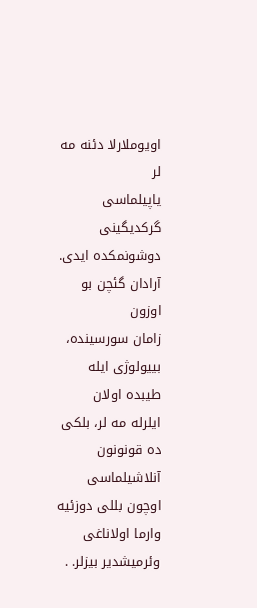اویوملارلا دئنه مه لر
یاپیلماسی گرکدیگینی دوشونمکده ایدی.
آرادان گئچن بو اوزون
زامان سورسینده، بییولوژی ایله طیبده اولان
ایلرله مه لر، بلکی ده قونونون آنلاشیلماسی اوچون بللی دوزئیه وارما اولاناغی وئرمیشدیر بیزلر. .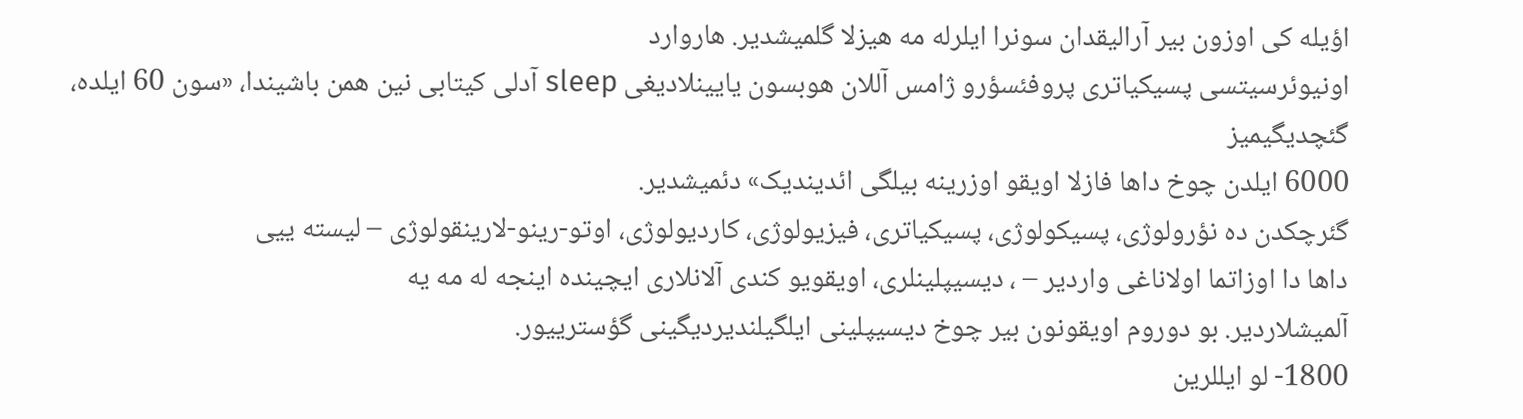اؤیله کی اوزون بیر آرالیقدان سونرا ایلرله مه هیزلا گلمیشدیر. هاروارد
اونیوئرسیتسی پسیکیاتری پروفئسؤرو ژامس آللان هوبسون یایینلادیغی sleep آدلی کیتابی نین همن باشیندا، «سون 60 ایلده، گئچدیگیمیز
6000 ایلدن چوخ داها فازلا اویقو اوزرینه بیلگی ائدیندیک» دئمیشدیر.
گئرچکدن ده نؤرولوژی، پسیکولوژی، پسیکیاتری، فیزیولوژی، کاردیولوژی، اوتو-رینو-لارینقولوژی – لیسته ییی
داها دا اوزاتما اولاناغی واردیر – ، دیسیپلینلری، اویقویو کندی آلانلاری ایچینده اینجه له مه یه
آلمیشلاردیر. بو دوروم اویقونون بیر چوخ دیسیپلینی ایلگیلندیردیگینی گؤسترییور.
1800- لو ایللرین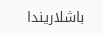باشلاریندا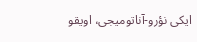ایکی نؤرو-آناتومیجی، اویقو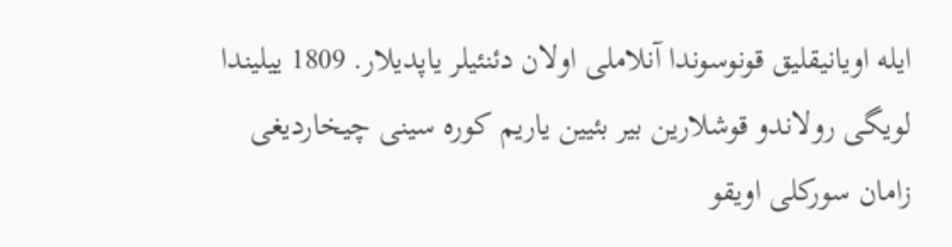ایله اویانیقلیق قونوسوندا آنلاملی اولان دئنئیلر یاپدیلار. 1809 ییلیندا لویگی رولاندو قوشلارین بیر بئیین یاریم کوره سینی چیخاردیغی
زامان سورکلی اویقو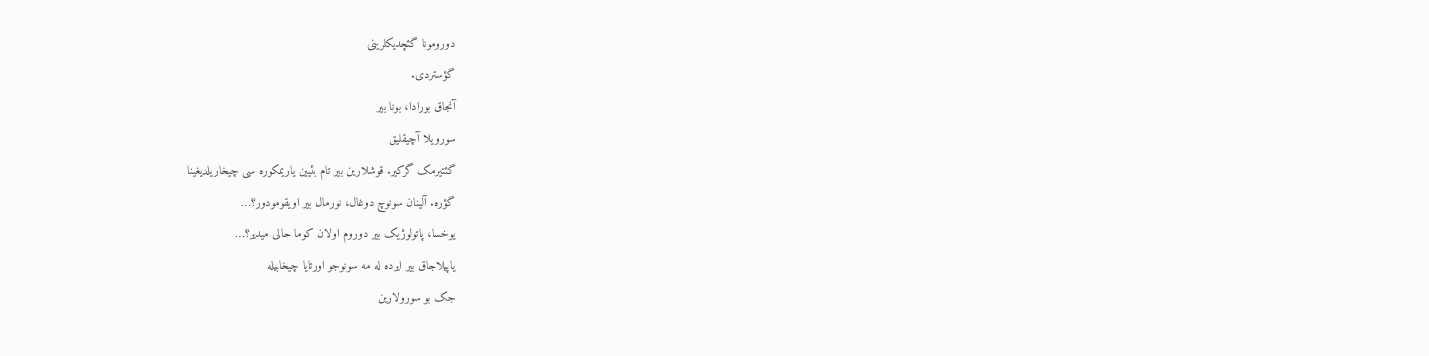دورومونا گئچدیکلرینی
گؤستردی.
آنجاق بورادا، بونا بیر
سورویلا آچیقلیق
گئتیرمک گرکیر. قوشلارین بیر تام بئیین یاریمکوره سی چیخاریلدیغینا
گؤره. آلینان سونوچ دوغال، نورمال بیر اویقومودور؟…
یوخسا، پاتولوژیک بیر دوروم اولان کوما حالی میدیر؟…
یاپیلاجاق بیر ایرده له مه سونوجو اورتایا چیخابیله
جک بو سورولارین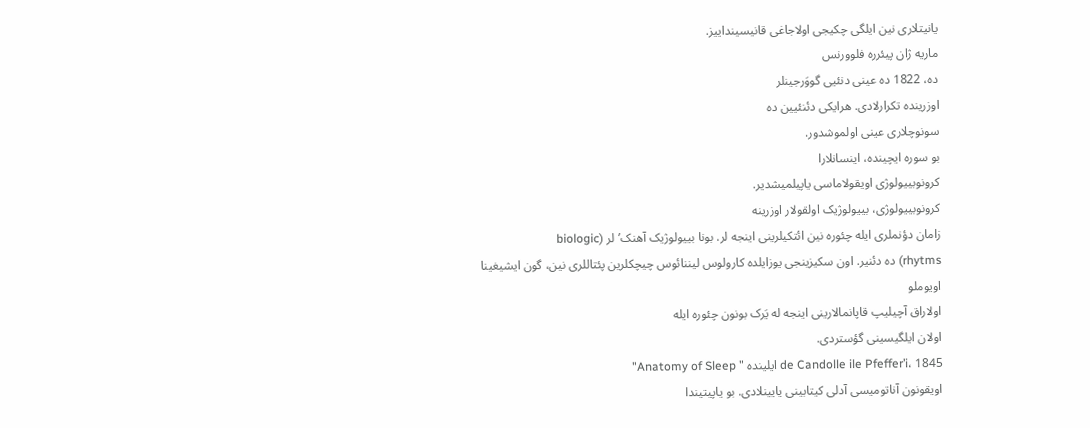یانیتلاری نین ایلگی چکیجی اولاجاغی قانیسینداییز.
ماریه ژان پیئرره فلوورنس
ده، 1822 ده عینی دنئیی گووَرجینلر
اوزرینده تکرارلادی. هرایکی دئنئیین ده
سونوچلاری عینی اولموشدور.
بو سوره ایچینده، اینسانلارا
کرونوبییولوژی اویقولاماسی یاپیلمیشدیر.
کرونوبییولوژی، بییولوژیک اولقولار اوزرینه
زامان دؤنملری ایله چئوره نین ائتکیلرینی اینجه لر. بونا بییولوژیک آهنک’لر (biologic
rhytms) ده دئنیر. اون سکیزینجی یوزایلده کارولوس لیننائوس چیچکلرین پئتاللری نین، گون ایشیغینا اویوملو
اولاراق آچیلیپ قاپانمالارینی اینجه له یَرک بونون چئوره ایله
اولان ایلگیسینی گؤستردی.
de Candolle ile Pfeffer’i، 1845 ایلینده " Anatomy of Sleep"
اویقونون آناتومیسی آدلی کیتابینی یایینلادی. بو یاپیتیندا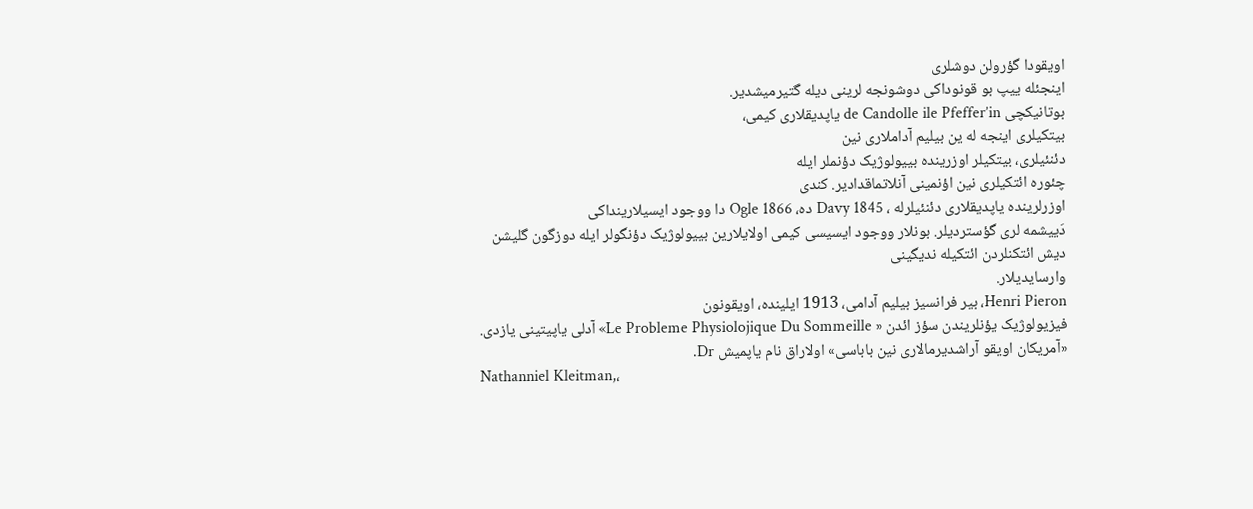اویقودا گؤرولن دوشلری
اینجئله ییپ بو قونوداکی دوشونجه لرینی دیله گتیرمیشدیر.
بوتانیکچی de Candolle ile Pfeffer’in یاپدیقلاری کیمی،
بیتکیلری اینجه له ین بیلیم آداملاری نین
دئنئیلری، بیتکیلر اوزرینده بییولوژیک دؤنملر ایله
چئوره ائتکیلری نین اؤنمینی آنلاتماقدادیر. کندی
اوزرلرینده یاپدیقلاری دئنئیلرله ، Davy 1845 ده، Ogle 1866 دا ووجود ایسیلارینداکی
دَییشمه لری گؤستردیلر. بونلار ووجود ایسیسی کیمی اولایلارین بییولوژیک دؤنگولر ایله دوزگون گلیشن
دیش ائتکنلردن ائتکیله ندیگینی
وارسایدیلار.
Henri Pieron، بیر فرانسیز بیلیم آدامی، 1913 ایلینده، اویقونون
فیزیولوژیک یؤنلریندن سؤز ائدن « Le Probleme Physiolojique Du Sommeille» آدلی یاپیتینی یازدی.
«آمریکان اویقو آراشدیرمالاری نین باباسی» اولاراق نام یاپمیش Dr.
Nathanniel Kleitman,،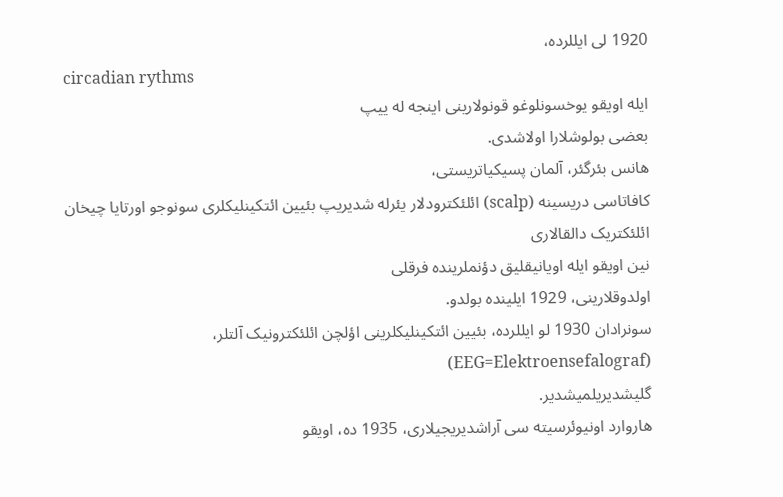1920 لی ایللرده،
circadian rythms
ایله اویقو یوخسونلوغو قونولارینی اینجه له ییپ
بعضی بولوشلارا اولاشدی.
هانس بئرگئر، آلمان پسیکیاتریستی،
کافاتاسی دریسینه (scalp) ائلئکترودلار یئرله شدیریپ بئیین ائتکینلیکلری سونوجو اورتایا چیخان ائلئکتریک دالقالاری
نین اویقو ایله اویانیقلیق دؤنملرینده فرقلی
اولدوقلارینی، 1929 ایلینده بولدو.
سونرادان 1930 لو ایللرده، بئیین ائتکینلیکلرینی اؤلچن ائلئکترونیک آلتلر، (EEG=Elektroensefalograf)
گلیشدیریلمیشدیر.
هاروارد اونیوئرسیته سی آراشدیریجیلاری، 1935 ده، اویقو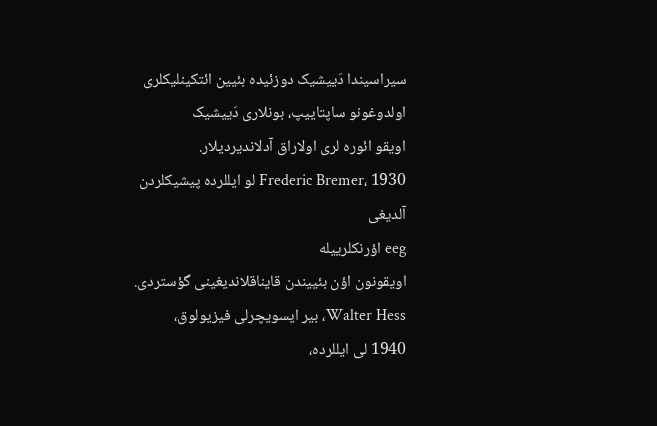سیراسیندا دَییشیک دوزئیده بئیین ائتکینلیکلری اولدوغونو ساپتاییپ، بونلاری دَییشیک
اویقو ائوره لری اولاراق آدلاندیردیلار.
Frederic Bremer، 1930 لو ایللرده پیشیکلردن آلدیغی
eeg اؤرنکلرییله
اویقونون اؤن بئییندن قایناقلاندیغینی گؤستردی.
Walter Hess، بیر ایسویچرلی فیزیولوق،
1940 لی ایللرده،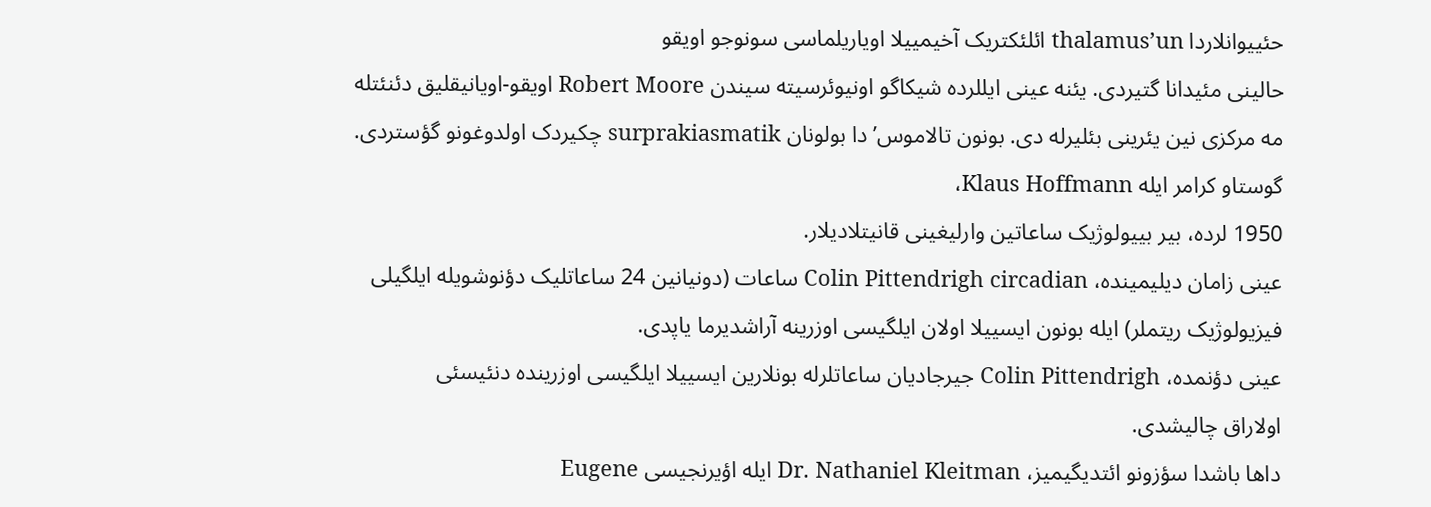حئییوانلاردا thalamus’un ائلئکتریک آخیمییلا اویاریلماسی سونوجو اویقو
حالینی مئیدانا گتیردی. یئنه عینی ایللرده شیکاگو اونیوئرسیته سیندن Robert Moore اویقو-اویانیقلیق دئنئتله
مه مرکزی نین یئرینی بئلیرله دی. بونون تالاموس’دا بولونان surprakiasmatik چکیردک اولدوغونو گؤستردی.
گوستاو کرامر ایله Klaus Hoffmann،
1950 لرده، بیر بییولوژیک ساعاتین وارلیغینی قانیتلادیلار.
عینی زامان دیلیمینده، Colin Pittendrigh circadian ساعات (دونیانین 24 ساعاتلیک دؤنوشویله ایلگیلی
فیزیولوژیک ریتملر) ایله بونون ایسییلا اولان ایلگیسی اوزرینه آراشدیرما یاپدی.
عینی دؤنمده، Colin Pittendrigh جیرجادیان ساعاتلرله بونلارین ایسییلا ایلگیسی اوزرینده دنئیسئی
اولاراق چالیشدی.
داها باشدا سؤزونو ائتدیگیمیز، Dr. Nathaniel Kleitman ایله اؤیرنجیسی Eugene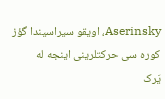Aserinsky، اویقو سیراسیندا گؤز کوره سی حرکتلرینی اینجه له
یَرک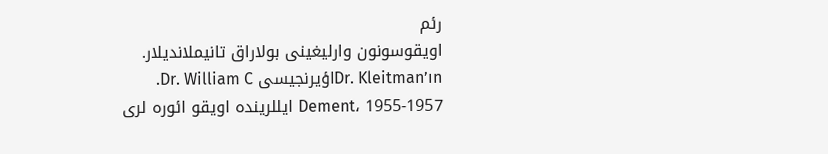رئم
اویقوسونون وارلیغینی بولاراق تانیملاندیلار.
Dr. Kleitman’ınاؤیرنجیسی Dr. William C.
Dement، 1955-1957 ایللرینده اویقو ائوره لری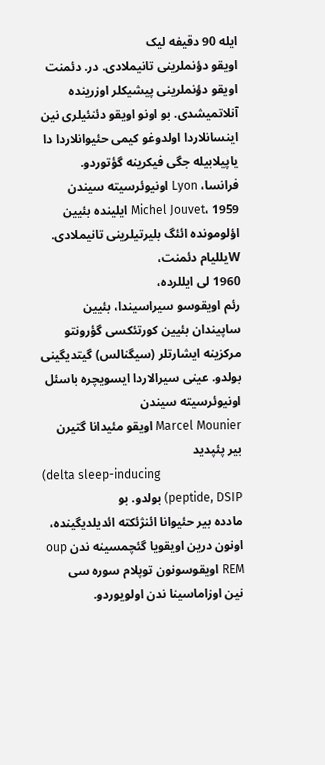ایله 90 دقیفه لیک
اویقو دؤنملرینی تانیملادی. در. دئمنت اویقو دؤنملرینی پیشیکلر اوزرینده آنلاتمیشدی. بو اونو اویقو دئنئیلری نین اینسانلاردا اولدوغو کیمی حئیوانلاردا دا یاپیلابیله جگی فیکرینه گؤتوردو.
فرانسا، Lyon اونیوئرسیته سیندن Michel Jouvet، 1959 ایلینده بئیین
اؤلومونده ائئگ بلیرتیلرینی تانیملادی.
Wیللیام دئمنت،
1960 لی ایللرده،
رئم اویقوسو سیراسیندا، بئیین ساپیندان بئیین کورتئکسی گؤرونتو مرکزینه ایشارتلر (سیگنالس) گیتدیگینی بولدو. عینی سیرالاردا ایسویچره باسئل اونیوئرسیته سیندن
Marcel Mounier اویقو مئیدانا گتیرن بیر پئپدید
(delta sleep-inducing
peptide, DSIP) بولدو. بو
مادده بیر حئیوانا ائنژئکته ائدیلدیگینده، اونون درین اویقویا گئچمسینه ندن oup REM اویقوسونون توپلام سوره سی
نین اوزاماسینا ندن اولویوردو.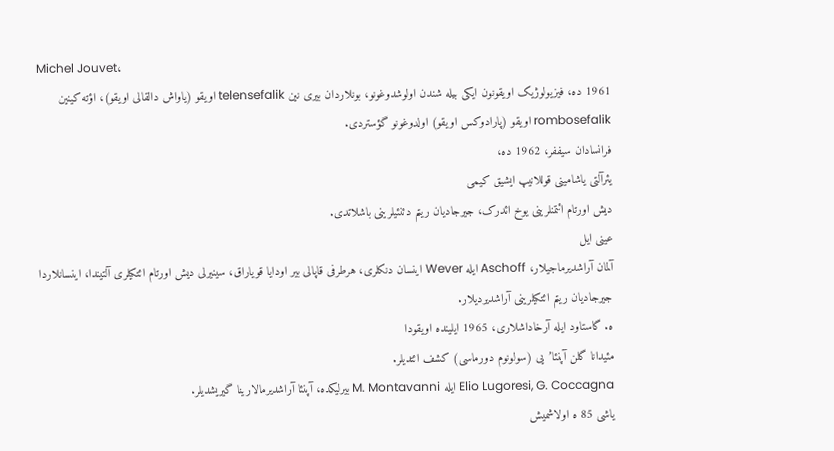Michel Jouvet،
1961 ده، فیزیولوژیک اویقونون ایکی بیله شندن اولوشدوغونو، بونلاردان بیری نین telensefalik اویقو (یاواش دالقالی اویقو)، اؤته کینین
rombosefalik اویقو (پارادوکس اویقو) اولدوغونو گؤستردی.
فرانسادان سیففر، 1962 ده،
یئرآلتی یاشامینی قوللانیپ ایشیق کیمی
دیش اورتام ائتمنلرینی یوخ ائدرک، جیرجادیان ریتم دئنئیلرینی باشلاتدی.
عینی ایل
آلمان آراشدیرماجیلار، Aschoff ایله Wever اینسان دنکلری، هرطرفی قاپالی بیر اودایا قویاراق، سینیرلی دیش اورتام ائتکیلری آلتیندا، اینسانلاردا
جیرجادیان ریتم ائتکیلرینی آراشدیردیلار.
ه. گاستاود ایله آرخاداشلاری، 1965 ایلینده اویقودا
مئیدانا گلن آپنئا’یی (سولونوم دورماسی) کشف ائتدیلر.
Elio Lugoresi, G. Coccagna ایله M. Montavanni بیرلیکده، آپنئا آراشدیرمالارینا گیریشدیلر.
یاشی 85 ه اولاشمیش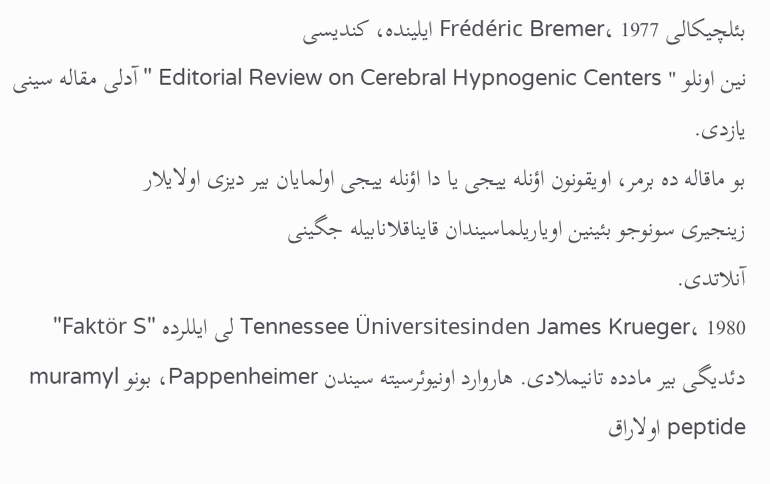بئلچیکالی Frédéric Bremer، 1977 ایلینده، کندیسی
نین اونلو " Editorial Review on Cerebral Hypnogenic Centers " آدلی مقاله سینی یازدی.
بو ماقاله ده برمر، اویقونون اؤنله ییجی یا دا اؤنله ییجی اولمایان بیر دیزی اولایلار
زینجیری سونوجو بئینین اویاریلماسیندان قایناقلانابیله جگینی
آنلاتدی.
Tennessee Üniversitesinden James Krueger، 1980 لی ایللرده "Faktör S"
دئدیگی بیر مادده تانیملادی. هاروارد اونیوئرسیته سیندن Pappenheimer، بونو muramyl peptide اولاراق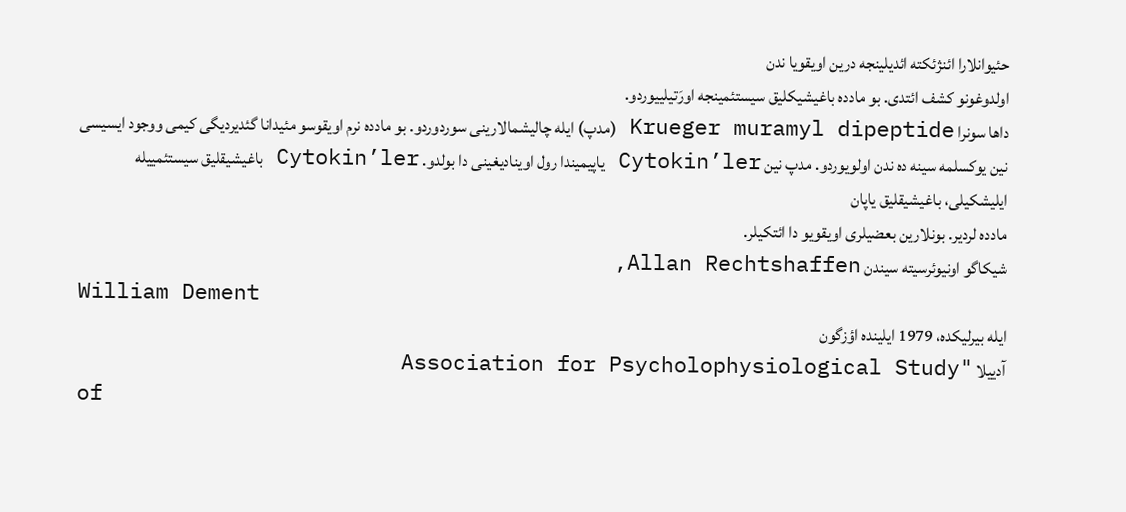حئیوانلارا ائنژئکته ائدیلینجه درین اویقویا ندن
اولدوغونو کشف ائتدی. بو مادده باغیشیکلیق سیستئمینجه اورَتیلییوردو.
داها سونرا Krueger muramyl dipeptide (مدپ) ایله چالیشمالارینی سوردوردو. بو مادده نرم اویقوسو مئیدانا گئدیردیگی کیمی ووجود ایسیسی
نین یوکسلمه سینه ده ندن اولویوردو. مدپ نین Cytokin’ler یاپیمیندا رول اوینادیغینی دا بولدو. Cytokin’ler باغیشیقلیق سیستئمییله
ایلیشکیلی، باغیشیقلیق یاپان
مادده لردیر. بونلارین بعضیلری اویقویو دا ائتکیلر.
شیکاگو اونیوئرسیته سیندن Allan Rechtshaffen,
William Dement
ایله بیرلیکده، 1979 ایلینده اؤزگون
آدییلا "Association for Psycholophysiological Study
of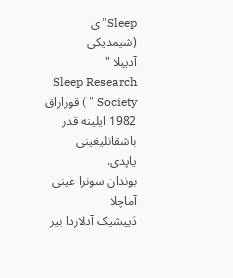Sleep"ی (شیمدیکی
آدییلا "
Sleep Research Society " ) قوراراق 1982 ایلینه قدر باشقانلیغینی
یاپدی.
بوندان سونرا عینی آماچلا
دَییشیک آدلاردا بیر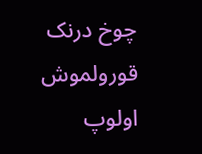چوخ درنک قورولموش اولوپ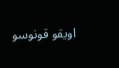اویقو قونوسو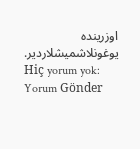اوزرینده یوغونلاشمیشلاردیر.
Hiç yorum yok:
Yorum Gönder